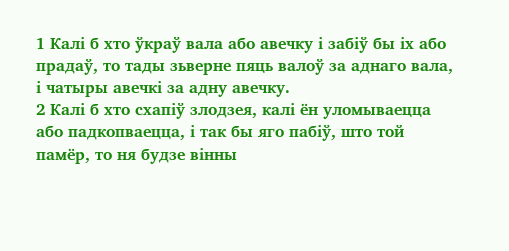1 Калі б хто ўкраў вала або авечку і забіў бы іх або прадаў, то тады зьверне пяць валоў за аднаго вала, і чатыры авечкі за адну авечку.
2 Калі б хто схапіў злодзея, калі ён уломываецца або падкопваецца, і так бы яго пабіў, што той памёр, то ня будзе вінны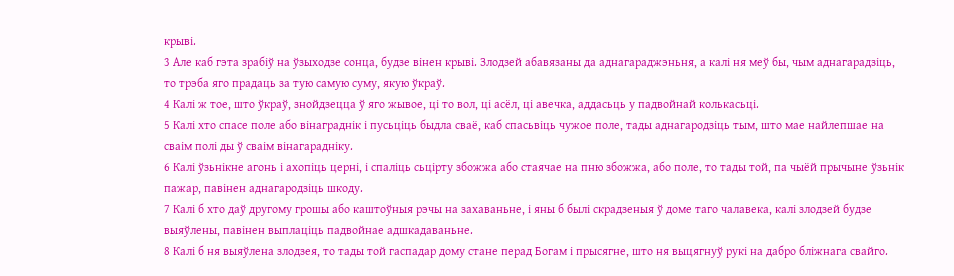крыві.
3 Але каб гэта зрабіў на ўзыходзе сонца, будзе вінен крыві. Злодзей абавязаны да аднагараджэньня, а калі ня меў бы, чым аднагарадзіць, то трэба яго прадаць за тую самую суму, якую ўкраў.
4 Калі ж тое, што ўкраў, знойдзецца ў яго жывое, ці то вол, ці асёл, ці авечка, аддасьць у падвойнай колькасьці.
5 Калі хто спасе поле або вінаграднік і пусьціць быдла сваё, каб спасьвіць чужое поле, тады аднагародзіць тым, што мае найлепшае на сваім полі ды ў сваім вінагарадніку.
6 Калі ўзьнікне агонь і ахопіць церні, і спаліць сьцірту збожжа або стаячае на пню збожжа, або поле, то тады той, па чыёй прычыне ўзьнік пажар, павінен аднагародзіць шкоду.
7 Калі б хто даў другому грошы або каштоўныя рэчы на захаваньне, і яны б былі скрадзеныя ў доме таго чалавека, калі злодзей будзе выяўлены, павінен выплаціць падвойнае адшкадаваньне.
8 Калі б ня выяўлена злодзея, то тады той гаспадар дому стане перад Богам і прысягне, што ня выцягнуў рукі на дабро бліжнага свайго.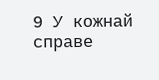9 У кожнай справе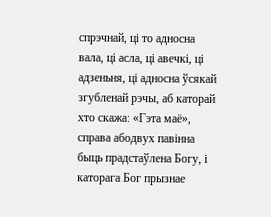спрэчнай, ці то адносна вала, ці асла, ці авечкі, ці адзеньня, ці адносна ўсякай згубленай рэчы, аб каторай хто скажа: «Гэта маё», справа абодвух павінна быць прадстаўлена Богу, і каторага Бог прызнае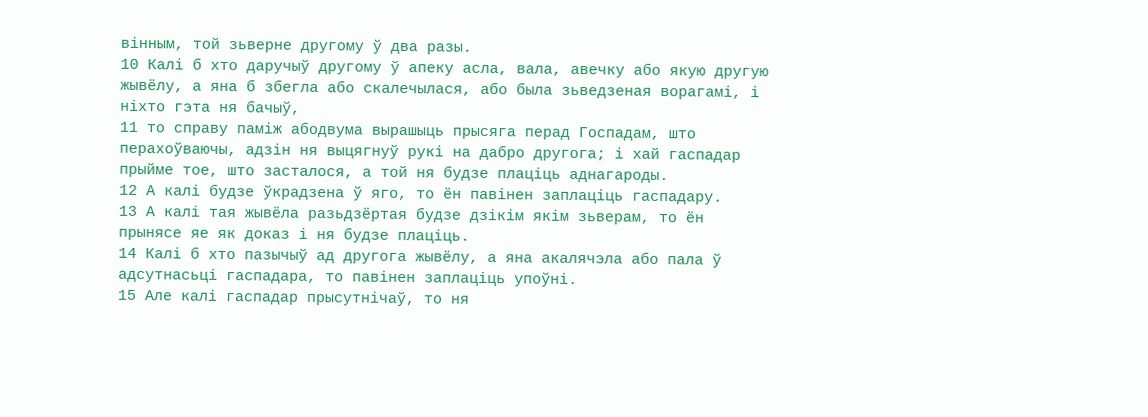вінным, той зьверне другому ў два разы.
10 Калі б хто даручыў другому ў апеку асла, вала, авечку або якую другую жывёлу, а яна б збегла або скалечылася, або была зьведзеная ворагамі, і ніхто гэта ня бачыў,
11 то справу паміж абодвума вырашыць прысяга перад Госпадам, што перахоўваючы, адзін ня выцягнуў рукі на дабро другога; і хай гаспадар прыйме тое, што засталося, а той ня будзе плаціць аднагароды.
12 А калі будзе ўкрадзена ў яго, то ён павінен заплаціць гаспадару.
13 А калі тая жывёла разьдзёртая будзе дзікім якім зьверам, то ён прынясе яе як доказ і ня будзе плаціць.
14 Калі б хто пазычыў ад другога жывёлу, а яна акалячэла або пала ў адсутнасьці гаспадара, то павінен заплаціць упоўні.
15 Але калі гаспадар прысутнічаў, то ня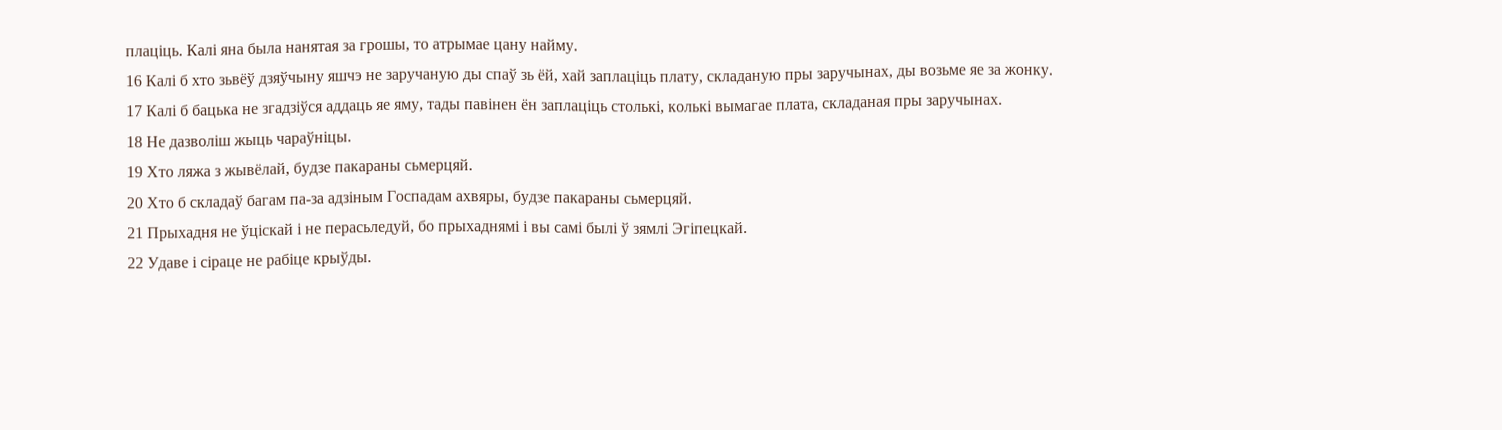плаціць. Калі яна была нанятая за грошы, то атрымае цану найму.
16 Калі б хто зьвёў дзяўчыну яшчэ не заручаную ды спаў зь ёй, хай заплаціць плату, складаную пры заручынах, ды возьме яе за жонку.
17 Калі б бацька не згадзіўся аддаць яе яму, тады павінен ён заплаціць столькі, колькі вымагае плата, складаная пры заручынах.
18 Не дазволіш жыць чараўніцы.
19 Хто ляжа з жывёлай, будзе пакараны сьмерцяй.
20 Хто б складаў багам па-за адзіным Госпадам ахвяры, будзе пакараны сьмерцяй.
21 Прыхадня не ўціскай і не перасьледуй, бо прыхаднямі і вы самі былі ў зямлі Эгіпецкай.
22 Удаве і сіраце не рабіце крыўды.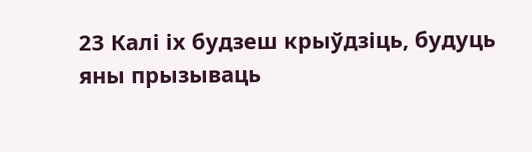23 Калі іх будзеш крыўдзіць, будуць яны прызываць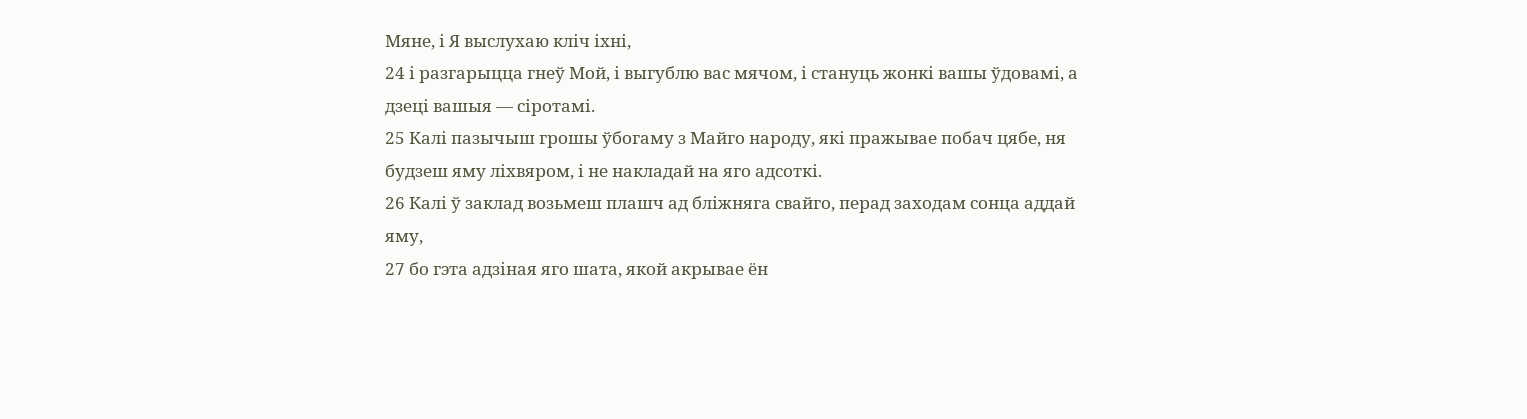Мяне, і Я выслухаю кліч іхні,
24 і разгарыцца гнеў Мой, і выгублю вас мячом, і стануць жонкі вашы ўдовамі, а дзеці вашыя — сіротамі.
25 Калі пазычыш грошы ўбогаму з Майго народу, які пражывае побач цябе, ня будзеш яму ліхвяром, і не накладай на яго адсоткі.
26 Калі ў заклад возьмеш плашч ад бліжняга свайго, перад заходам сонца аддай яму,
27 бо гэта адзіная яго шата, якой акрывае ён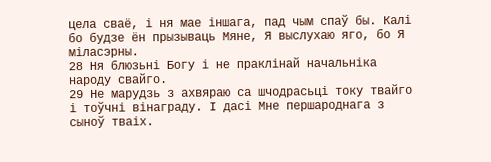цела сваё, і ня мае іншага, пад чым спаў бы. Калі бо будзе ён прызываць Мяне, Я выслухаю яго, бо Я міласэрны.
28 Ня блюзьні Богу і не праклінай начальніка народу свайго.
29 Не марудзь з ахвяраю са шчодрасьці току твайго і тоўчні вінаграду. І дасі Мне першароднага з сыноў тваіх.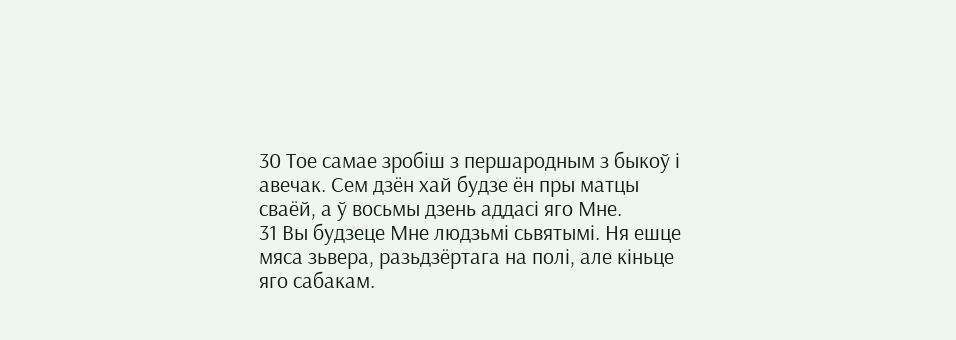30 Тое самае зробіш з першародным з быкоў і авечак. Сем дзён хай будзе ён пры матцы сваёй, а ў восьмы дзень аддасі яго Мне.
31 Вы будзеце Мне людзьмі сьвятымі. Ня ешце мяса зьвера, разьдзёртага на полі, але кіньце яго сабакам.